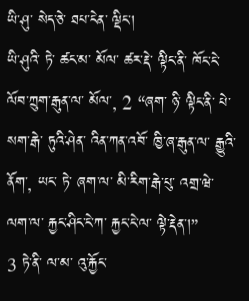ཡི་ཤུ་ སེད་ཅེ་ ཐཔ་ངེན་ ལྡིང་།
ཡི་ཤུའི་ ཏེ་ ཚང་མ་ མོལ་ ཚར་རྡེ་ ལྟིང་ནི་ ཁོང་ངེ་ ལོབ་ཀྲུག་རྒུན་ལ་ མོལ་, 2 “ཞག་ ཉི་ ལྟིང་ནི་ པེ་སག་རྒེ་ ཏུའི་ཤེན་ འིན་ཀན་འབོ་ ཁྱི་ཞ་རྒུན་ལ་ རྒྱུའི་ནོག་, ཡང་ ཏེ་ ཞག་ལ་ མི་རིག་རྒེ་པུ་ འགྲ་ཝེ་ ལག་ལ་ རྐྱང་ཤིང་ངེ་ཀ་ རྐྱང་ངེ་ལ་ ལྟེ་རྡེན་།”
3 ཏེ་ནི་ ལ་མ་ འུ་རྐྱོང་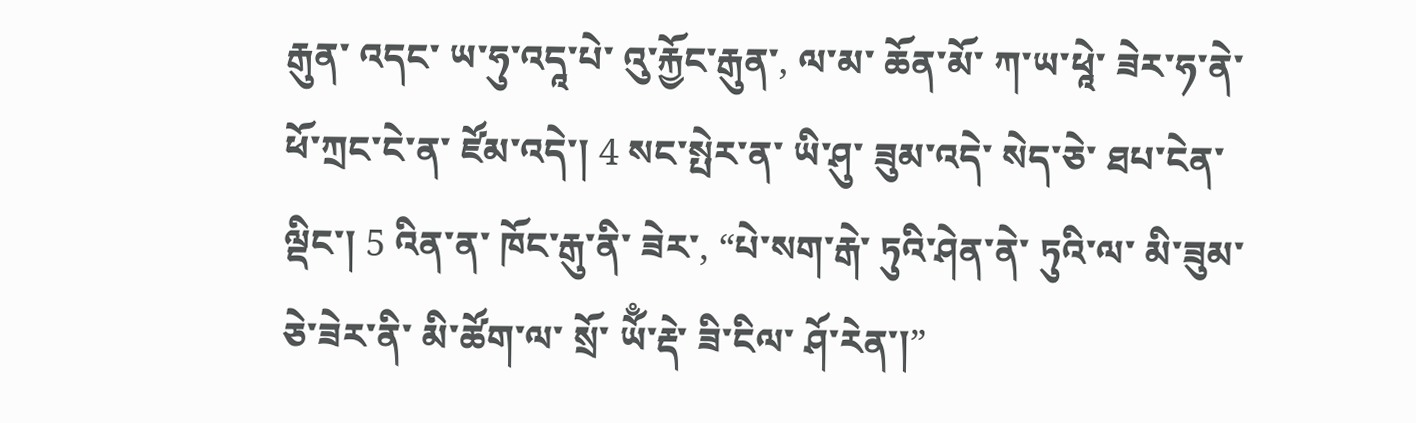རྒུན་ འདང་ ཡ་ཧུ་འདཱ་པེ་ འུ་རྐྱོང་རྒུན་, ལ་མ་ ཆོན་མོ་ ཀ་ཡ་ཕཱེ་ ཟེར་ཧ་ནེ་ ཕོ་ཀྲང་ངེ་ན་ ཛོམ་འདེ་། 4 སང་སྤེར་ན་ ཡི་ཤུ་ ཟུམ་འདེ་ སེད་ཅེ་ ཐཔ་ངེན་ ལྡིང་། 5 འིན་ན་ ཁོང་རྒུ་ནི་ ཟེར་, “པེ་སག་རྒེ་ ཏུའི་ཤེན་ནེ་ ཏུའི་ལ་ མི་ཟུམ་ ཅེ་ཟེར་ནི་ མི་ཚོག་ལ་ སྲོ་ ཡོྃ་རྡེ་ ཟི་ངིལ་ ཤོ་རེན་།”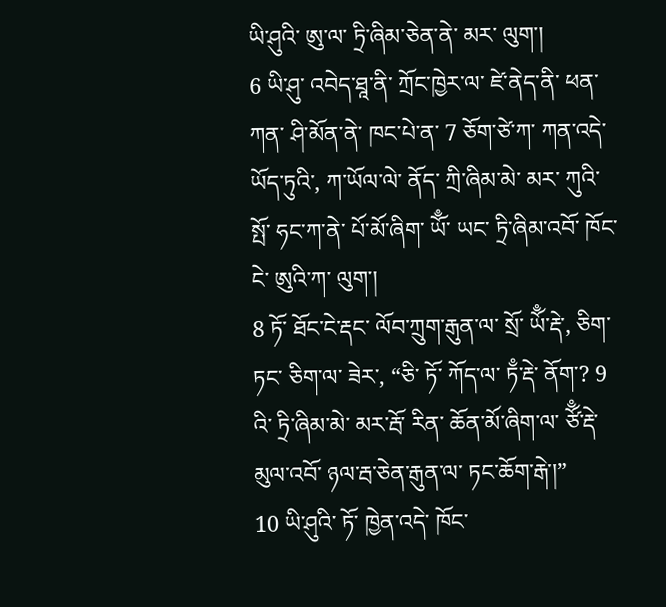ཡི་ཤུའི་ ཨུ་ལ་ ཏྲི་ཞིམ་ཅེན་ནེ་ མར་ ལུག་།
6 ཡི་ཤུ་ འབེད་ཐཱ་ནི་ ཀྲོང་ཁྱེར་ལ་ ཛེ་ནེད་ནི་ ཕན་ཀན་ ཤི་མོན་ནེ་ ཁང་པེ་ན་ 7 ཅོག་ཙེ་ཀ་ ཀན་འདེ་ ཡོད་ཏུའི་, ཀ་ཡོལ་ལེ་ ནོད་ ཀྲི་ཞིམ་མེ་ མར་ ཀུའི་སྤོ་ ཧང་ཀ་ནེ་ པོ་མོ་ཞིག་ ཡོྃ་ ཡང་ ཏྲི་ཞིམ་འབོ་ ཁོང་ངེ་ ཨུའི་ཀ་ ལུག་།
8 ཏོ་ ཐོང་ངེ་རྡང་ ལོབ་ཀྲུག་རྒུན་ལ་ སྲོ་ ཡོྃ་རྡེ་, ཅིག་ ཏང་ ཅིག་ལ་ ཟེར་, “ཅི་ ཏོ་ ཀོད་ལ་ ཏྃ་རྡེ་ ནོག་? 9 འི་ ཏྲི་ཞིམ་མེ་ མར་རྦོ་ རིན་ ཆོན་མོ་ཞིག་ལ་ ཙོྃ་རྡེ་ མུལ་འབོ་ ཉལ་རྦ་ཅེན་རྒུན་ལ་ ཏང་ཆོག་རྒེ་།”
10 ཡི་ཤུའི་ ཏོ་ ཁྱེན་འདེ་ ཁོང་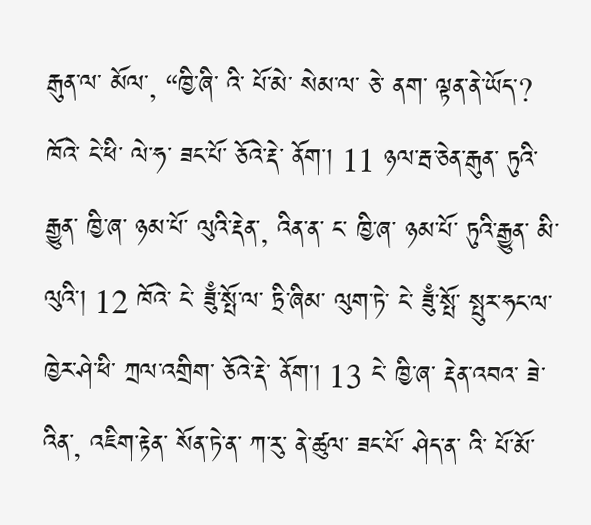རྒུན་ལ་ མོལ་, “ཁྱི་ཞི་ འི་ པོ་མེ་ སེམ་ལ་ ཅེ་ ནག་ ལྟན་ནེ་ཡོད་? ཁོའེ་ ངེ་ཕི་ ལེ་ཧ་ ཟང་པོ་ ཅོའེ་རྡེ་ ནོག་། 11 ཉལ་རྦ་ཅེན་རྒུན་ ཏུའི་རྒྱུན་ ཁྱི་ཞ་ ཉམ་པོ་ ལུའི་རྡེན་, འིན་ན་ ང་ ཁྱི་ཞ་ ཉམ་པོ་ ཏུའི་རྒྱུན་ མི་ལུའི་། 12 ཁོའེ་ ངེ་ ཟུྃ་སྤོ་ལ་ ཏྲི་ཞིམ་ ལུག་ཏེ་ ངེ་ ཟུྃ་སྤོ་ སྤུར་ཧང་ལ་ ཁྱེར་ཤེ་ཕི་ ཀྲལ་འགྲིག་ ཅོའེ་རྡེ་ ནོག་། 13 ངེ་ ཁྱི་ཞ་ རྡེན་འབའ་ ཟེ་འིན་, འཇིག་རྟེན་ སོན་ཏེ་ན་ ཀ་རུ་ ནེ་ཚུལ་ ཟང་པོ་ ཤེད་ན་ འི་ པོ་མོ་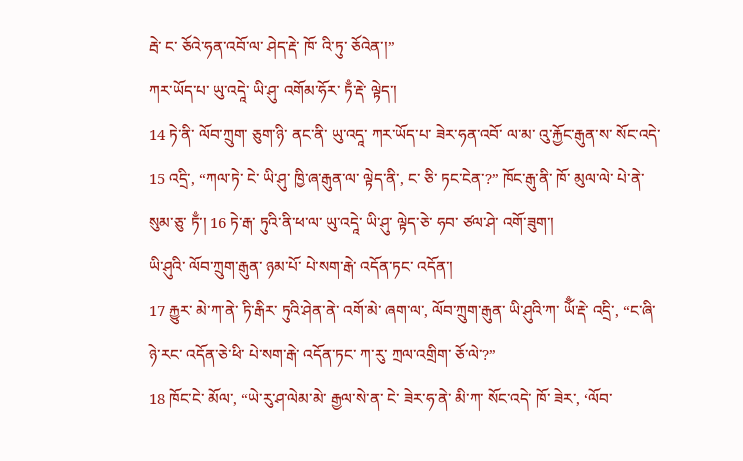རྦེ་ ང་ ཅོའེ་ཧན་འབོ་ལ་ ཤེད་རྡེ་ ཁོ་ འི་ཏུ་ ཅོའེན་།”
ཀར་ཡོད་པ་ ཡུ་འདཱེ་ ཡི་ཤུ་ འགོམ་ཧོར་ ཏྃ་རྡེ་ ལྟེད་།
14 ཏེ་ནི་ ལོབ་ཀྲུག་ ཅུག་ཉི་ ནང་ནི་ ཡུ་འདཱ་ ཀར་ཡོད་པ་ ཟེར་ཧན་འབོ་ ལ་མ་ འུ་རྐྱོང་རྒུན་ས་ སོང་འདེ་ 15 འདྲི་, “ཀལ་ཏེ་ ངེ་ ཡི་ཤུ་ ཁྱི་ཞ་རྒུན་ལ་ ལྟེད་ནི་, ང་ ཅི་ ཏང་ངེན་?” ཁོང་རྒུ་ནི་ ཁོ་ མུལ་ལེ་ པེ་ནེ་ སུམ་ཅུ་ ཏྃ་། 16 ཏེ་རྒ་ ཏུའི་ནི་ཕ་ལ་ ཡུ་འདཱེ་ ཡི་ཤུ་ ལྟེད་ཅེ་ ཧབ་ ཙལ་ཤེ་ འགོ་ཟུག་།
ཡི་ཤུའི་ ལོབ་ཀྲུག་རྒུན་ ཉམ་པོ་ པེ་སག་རྒེ་ འདོན་ཏང་ འདོན་།
17 རྐྱུར་ མེ་ཀ་ནེ་ ཏི་རྒིར་ ཏུའི་ཤེན་ནེ་ འགོ་མེ་ ཞག་ལ་, ལོབ་ཀྲུག་རྒུན་ ཡི་ཤུའི་ཀ་ ཡོྃ་རྡེ་ འདྲི་, “ང་ཞི་ ཉེ་རང་ འདོན་ཅེ་ཕི་ པེ་སག་རྒེ་ འདོན་ཏང་ ཀ་རུ་ ཀྲལ་འགྲིག་ ཅོ་ལེ་?”
18 ཁོང་ངེ་ མོལ་, “ཡེ་རུ་ཤ་ལེམ་མེ་ རྒྱལ་སེ་ན་ ངེ་ ཟེར་ཧ་ནེ་ མི་ཀ་ སོང་འདེ་ ཁོ་ ཟེར་, ‘ལོབ་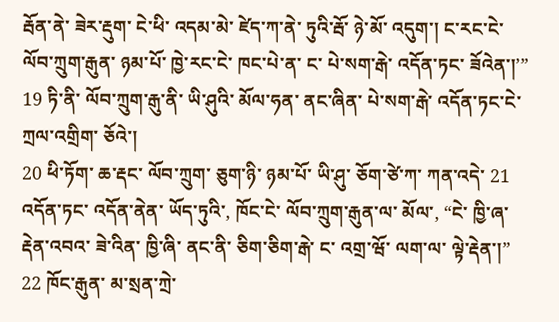རྦོན་ནེ་ ཟེར་རྡུག་ ངེ་ཕི་ འདམ་མེ་ ཛེད་ཀ་ནེ་ ཏུའི་རྦོ་ ཉེ་མོ་ འདུག་། ང་རང་ངེ་ ལོབ་ཀྲུག་རྒུན་ ཉམ་པོ་ ཁྱེ་རང་ངེ་ ཁང་པེ་ན་ ང་ པེ་སག་རྒེ་ འདོན་ཏང་ ཟོའེན་།’” 19 ཏི་ནི་ ལོབ་ཀྲུག་རྒུ་ནི་ ཡི་ཤུའི་ མོལ་ཧན་ ནང་ཞིན་ པེ་སག་རྒེ་ འདོན་ཏང་ངེ་ ཀྲལ་འགྲིག་ ཅོའེ་།
20 ཕི་ཏོག་ ཆ་རྡང་ ལོབ་ཀྲུག་ ཅུག་ཉི་ ཉམ་པོ་ ཡི་ཤུ་ ཅོག་ཙེ་ཀ་ ཀན་འདེ་ 21 འདོན་ཏང་ འདོན་ནེན་ ཡོད་ཏུའི་, ཁོང་ངེ་ ལོབ་ཀྲུག་རྒུན་ལ་ མོལ་, “ངེ་ ཁྱི་ཞ་ རྡེན་འབའ་ ཟེ་འིན་ ཁྱི་ཞི་ ནང་ནི་ ཅིག་ཅིག་རྒེ་ ང་ འགྲ་ཝོ་ ལག་ལ་ ལྟེ་རྡེན་།”
22 ཁོང་རྒུན་ མ་སྲན་ཀྲེ་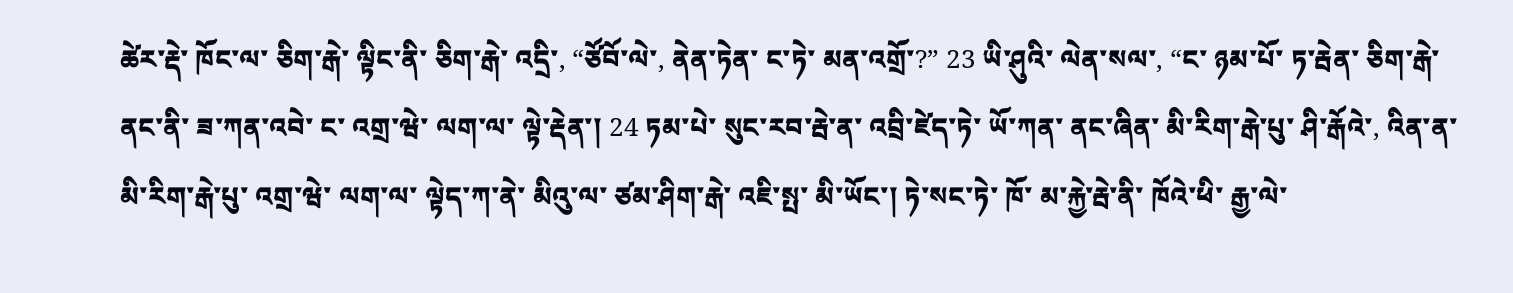ཚེར་རྡེ་ ཁོང་ལ་ ཅིག་རྒེ་ ལྟིང་ནི་ ཅིག་རྒེ་ འདྲི་, “ཙོབོ་ལེ་, ནེན་ཏེན་ ང་ཏེ་ མན་འགྲོ་?” 23 ཡི་ཤུའི་ ལེན་སལ་, “ང་ ཉམ་པོ་ ཏ་རྦེན་ ཅིག་རྒེ་ ནང་ནི་ ཟ་ཀན་འབེ་ ང་ འགྲ་ཝེ་ ལག་ལ་ ལྟེ་རྡེན་། 24 ཏམ་པེ་ སུང་རབ་རྦེ་ན་ འབྲི་ཛེད་ཏེ་ ཡོ་ཀན་ ནང་ཞིན་ མི་རིག་རྒེ་པུ་ ཤི་རྒོའེ་, འིན་ན་ མི་རིག་རྒེ་པུ་ འགྲ་ཝེ་ ལག་ལ་ ལྟེད་ཀ་ནེ་ མིའུ་ལ་ ཙམ་ཤིག་རྒེ་ འཇི་སྤ་ མི་ཡོང་། ཏེ་སང་ཏེ་ ཁོ་ མ་རྐྱེ་རྦེ་ནི་ ཁོའེ་ཕི་ རྒྱ་ལེ་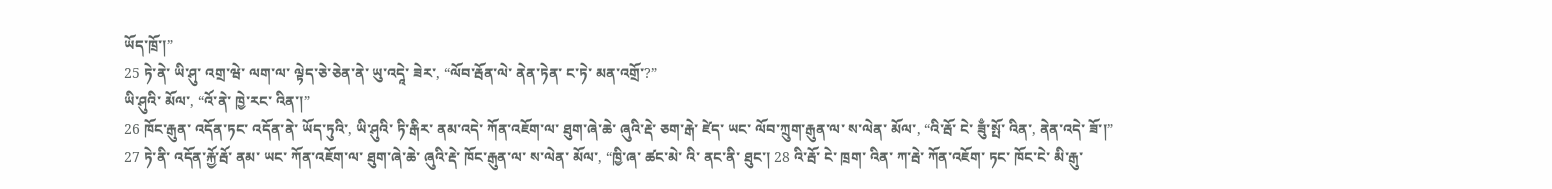ཡོད་ཁྲོ་།”
25 ཏེ་ནེ་ ཡི་ཤུ་ འགྲ་ཝེ་ ལག་ལ་ ལྟེད་ཅེ་ཅེན་ནེ་ ཡུ་འདཱེ་ ཟེར་, “ལོབ་རྦོན་ལེ་ ནེན་ཏེན་ ང་ཏེ་ མན་འགྲོ་?”
ཡི་ཤུའི་ མོལ་, “འོ་ནེ་ ཁྱེ་རང་ འིན་།”
26 ཁོང་རྒུན་ འདོན་ཏང་ འདོན་ནེ་ ཡོད་ཏུའི་, ཡི་ཤུའི་ ཏི་རྒིར་ ནམ་འདེ་ ཀོན་འཇོག་ལ་ ཐུག་ཞེ་ཆེ་ ཞུའི་རྡེ་ ཅག་རྒེ་ ཛེད་ ཡང་ ལོབ་ཀྲུག་རྒུན་ལ་ ས་ལེན་ མོལ་, “འི་རྦོ་ ངེ་ ཟུྃ་སྤོ་ འིན་, ནེན་འདེ་ ཟོ་།”
27 ཏེ་ནི་ འདོན་རྐྱོ་རྦོ་ ནམ་ ཡང་ ཀོན་འཇོག་ལ་ ཐུག་ཞེ་ཆེ་ ཞུའི་རྡེ་ ཁོང་རྒུན་ལ་ ས་ལེན་ མོལ་, “ཁྱི་ཞ་ ཚང་མེ་ འི་ ནང་ནི་ ཐུང་། 28 འི་རྦོ་ ངེ་ ཁྲག་ འིན་ ཀ་རྦེ་ ཀོན་འཇོག་ ཏང་ ཁོང་ངེ་ མི་རྒུ་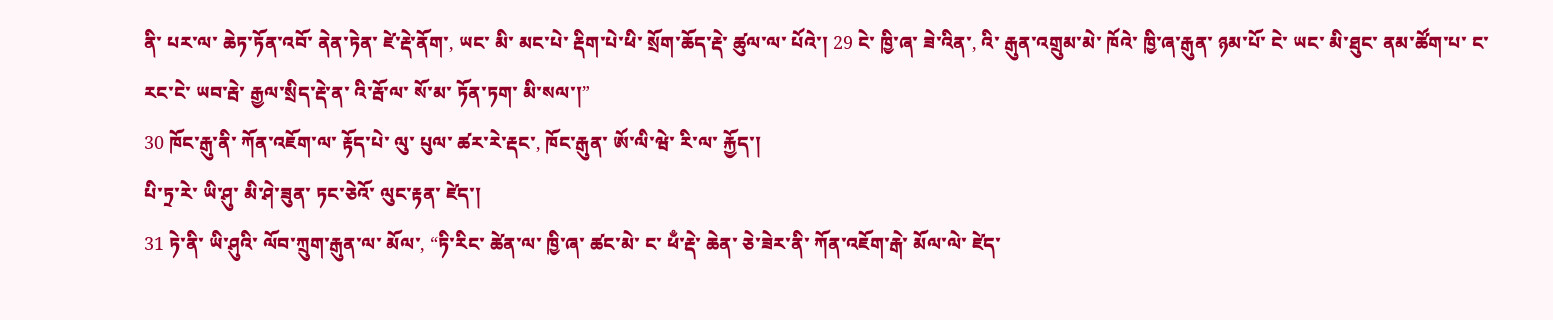ནི་ པར་ལ་ ཆེཏ་ཏོན་འབོ་ ནེན་ཏེན་ ཛེ་རྡེ་ནོག་, ཡང་ མི་ མང་པེ་ རྡིག་པེ་ཕི་ སྲོག་ཆོད་རྡེ་ ཚུལ་ལ་ པོའེ་། 29 ངེ་ ཁྱི་ཞ་ ཟེ་འིན་, འི་ རྒུན་འགྲུམ་མེ་ ཁོའེ་ ཁྱི་ཞ་རྒུན་ ཉམ་པོ་ ངེ་ ཡང་ མི་ཐུང་ ནམ་ཚོག་པ་ ང་རང་ངེ་ ཡབ་རྦེ་ རྒྱལ་སྲིད་རྡེ་ན་ འི་རྦོ་ལ་ སོ་མ་ ཏོན་ཏག་ མི་སལ་།”
30 ཁོང་རྒུ་ནི་ ཀོན་འཇོག་ལ་ རྟོད་པེ་ ལུ་ པུལ་ ཚར་རེ་རྡང་, ཁོང་རྒུན་ ཨོ་ལི་ཝེ་ རི་ལ་ རྐྱོད་།
པི་ཏྲ་རེ་ ཡི་ཤུ་ མི་ཤེ་ཟུན་ ཏང་ཅེའོ་ ལུང་རྟན་ ཛེད་།
31 ཏེ་ནི་ ཡི་ཤུའི་ ལོབ་ཀྲུག་རྒུན་ལ་ མོལ་, “ཏི་རིང་ ཚེན་ལ་ ཁྱི་ཞ་ ཚང་མེ་ ང་ ཕྃ་རྡེ་ ཆེན་ ཅེ་ཟེར་ནི་ ཀོན་འཇོག་རྒེ་ མོལ་ལེ་ ཛེད་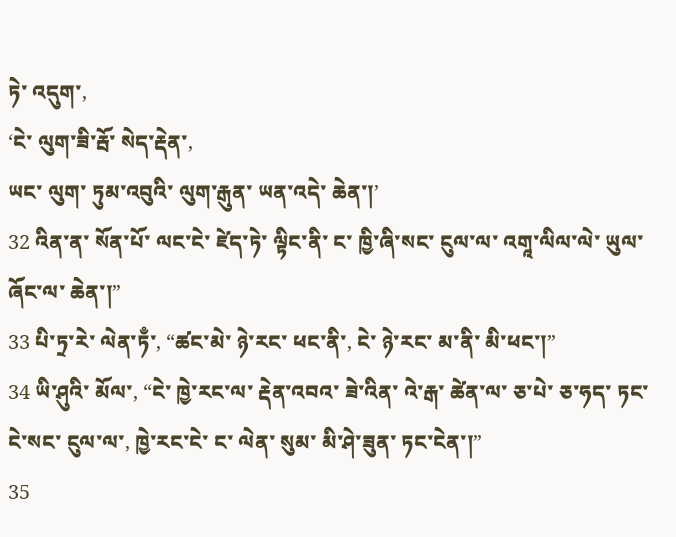ཏེ་ འདུག་,
‘ངེ་ ལུག་ཟི་རྦོ་ སེད་རྡེན་,
ཡང་ ལུག་ ཏུམ་འབུའི་ ལུག་རྒུན་ ཡན་འདེ་ ཆེན་།’
32 འིན་ན་ སོན་པོ་ ལང་ངེ་ ཛེད་ཏེ་ ལྟིང་ནི་ ང་ ཁྱི་ཞི་སང་ ངུལ་ལ་ འགཱ་ལིལ་ལེ་ ཡུལ་ཞོང་ལ་ ཆེན་།”
33 པི་ཏྲ་རེ་ ལེན་ཏྃ་, “ཚང་མེ་ ཉེ་རང་ ཕང་ནི་, ངེ་ ཉེ་རང་ མ་ནི་ མི་ཕང་།”
34 ཡི་ཤུའི་ མོལ་, “ངེ་ ཁྱེ་རང་ལ་ རྡེན་འབའ་ ཟེ་འིན་ འེ་རྒ་ ཚེན་ལ་ ཅ་པེ་ ཅ་ཧད་ ཏང་ངེ་སང་ ངུལ་ལ་, ཁྱེ་རང་ངེ་ ང་ ལེན་ སུམ་ མི་ཤེ་ཟུན་ ཏང་ངེན་།”
35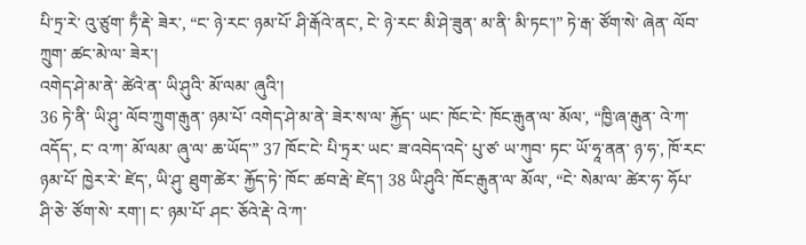པི་ཏྲ་རེ་ འུ་ཙུག་ ཏྃ་རྡེ་ ཟེར་, “ང་ ཉེ་རང་ ཉམ་པོ་ ཤི་རྒོའེ་ནང་, ངེ་ ཉེ་རང་ མི་ཤེ་ཟུན་ མ་ནི་ མི་ཏང་།” ཏེ་རྒ་ ཙོག་སེ་ ཞེན་ ལོབ་ཀྲུག་ ཚང་མེ་ལ་ ཟེར་།
འགེད་ཤེ་མ་ནེ་ ཚེའེ་ན་ ཡི་ཤུའི་ མོ་ལམ་ ཞུའི་།
36 ཏེ་ནི་ ཡི་ཤུ་ ལོབ་ཀྲུག་རྒུན་ ཉམ་པོ་ འགེད་ཤེ་མ་ནེ་ ཟེར་ས་ལ་ རྐྱོད་ ཡང་ ཁོང་ངེ་ ཁོང་རྒུན་ལ་ མོལ་, “ཁྱི་ཞ་རྒུན་ འེ་ཀ་ འདོད་, ང་ འ་ཀ་ མོ་ལམ་ ཞུ་ལ་ ཆ་ཡོད་” 37 ཁོང་ངེ་ པི་ཏྲར་ ཡང་ ཟ་འབེད་འདེ་ པུ་ཙ་ ཡ་ཀུབ་ ཏང་ ཡོ་ཧཱ་ནན་ ཉ་ཧ་, ཁོ་རང་ ཉམ་པོ་ ཁྱེར་རེ་ ཛེད་, ཡི་ཤུ་ ཐུག་ཚེར་ རྐྱོད་ཏེ་ ཁོང་ ཚབ་རྦེ་ ཛེད་། 38 ཡི་ཤུའི་ ཁོང་རྒུན་ལ་ མོལ་, “ངེ་ སེམ་ལ་ ཚེར་ཧ་ ཧོཔ་ ཤི་ཅེ་ ཙོག་སེ་ རག་། ང་ ཉམ་པོ་ ཤང་ ཅོའེ་རྡེ་ འེ་ཀ་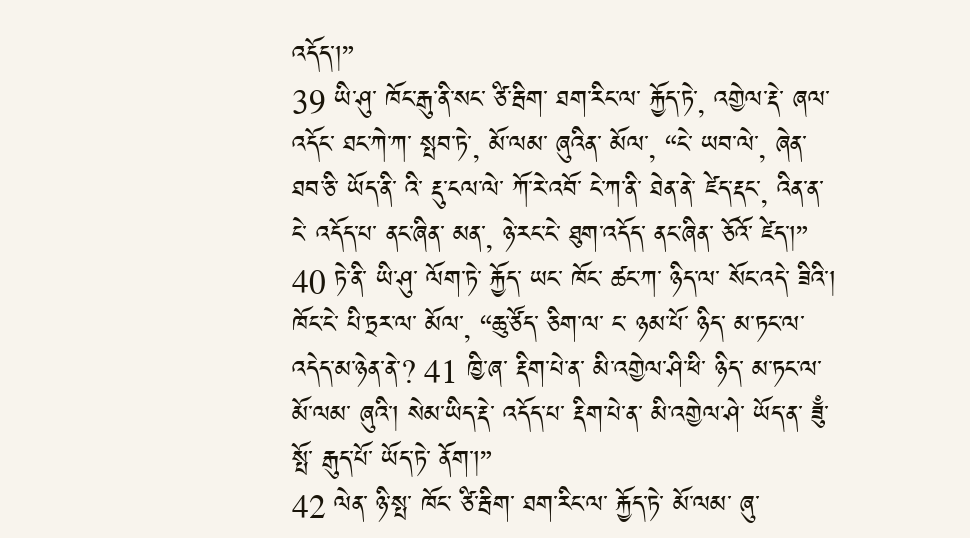འདོད་།”
39 ཡི་ཤུ་ ཁོང་རྒུ་ནི་སང་ ཙི་རྦིག་ ཐག་རིང་ལ་ རྐྱོད་ཏེ་, འགྱེལ་རྡེ་ ཞལ་འདོང་ ཐང་ཀེ་ཀ་ སྤབ་ཏེ་, མོ་ལམ་ ཞུའིན་ མོལ་, “ངེ་ ཡབ་ལེ་, ཞེན་ ཐབ་ཅི་ ཡོད་ནི་ འི་ རྡུ་ངལ་ལེ་ ཀོ་རེ་འབོ་ ངེ་ཀ་ནི་ ཐེན་ནེ་ ཛེད་རྡང་, འིན་ན་ ངེ་ འདོད་པ་ ནང་ཞིན་ མན་, ཉེ་རང་ངེ་ ཐུག་འདོད་ ནང་ཞིན་ ཅོའོ་ ཛེད་།”
40 ཏེ་ནི་ ཡི་ཤུ་ ལོག་ཏེ་ རྐྱོད་ ཡང་ ཁོང་ ཚང་ཀ་ ཉིད་ལ་ སོང་འདེ་ ཟིའི་། ཁོང་ངེ་ པི་ཏྲར་ལ་ མོལ་, “ཆུ་ཙོད་ ཅིག་ལ་ ང་ ཉམ་པོ་ ཉིད་ མ་ཏང་ལ་ འདེད་མ་ཉེན་ནེ་? 41 ཁྱི་ཞ་ རྡིག་པེ་ན་ མི་འགྱེལ་ཤི་ཕི་ ཉིད་ མ་ཏང་ལ་ མོ་ལམ་ ཞུའི་། སེམ་ཡིད་རྡེ་ འདོད་པ་ རྡིག་པེ་ན་ མི་འགྱེལ་ཤེ་ ཡོད་ན་ ཟུྃ་སྤོ་ རྒུད་པོ་ ཡོད་ཏེ་ ནོག་།”
42 ལེན་ ཉི་སྤ་ ཁོང་ ཙི་རྦིག་ ཐག་རིང་ལ་ རྐྱོད་ཏེ་ མོ་ལམ་ ཞུ་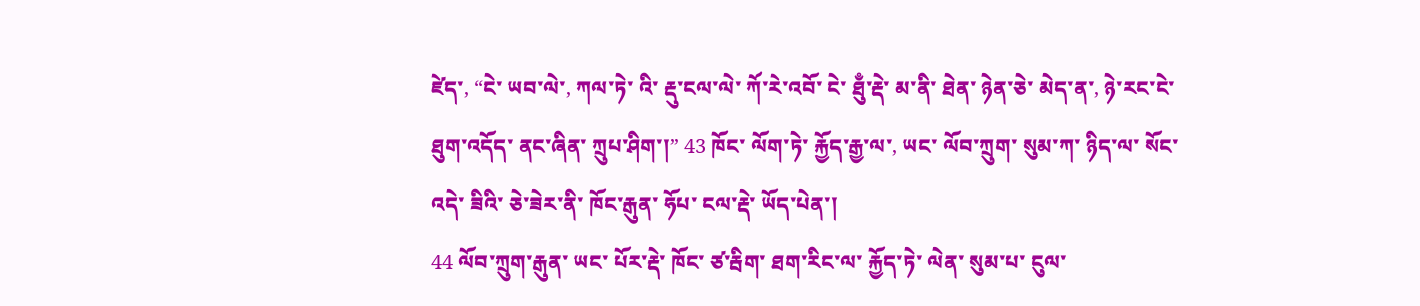ཛེད་, “ངེ་ ཡབ་ལེ་, ཀལ་ཏེ་ འི་ རྡུ་ངལ་ལེ་ ཀོ་རེ་འབོ་ ངེ་ ཐུྃ་རྡེ་ མ་ནི་ ཐེན་ ཉེན་ཅེ་ མེད་ན་, ཉེ་རང་ངེ་ ཐུག་འདོད་ ནང་ཞིན་ ཀྲུཔ་ཤིག་།” 43 ཁོང་ ལོག་ཏེ་ རྐྱོད་རྒྱ་ལ་, ཡང་ ལོབ་ཀྲུག་ སུམ་ཀ་ ཉིད་ལ་ སོང་འདེ་ ཟིའི་ ཅེ་ཟེར་ནི་ ཁོང་རྒུན་ ཧོཔ་ ངལ་རྡེ་ ཡོད་པེན་།
44 ལོབ་ཀྲུག་རྒུན་ ཡང་ པོར་རྡེ་ ཁོང་ ཙ་རྦིག་ ཐག་རིང་ལ་ རྐྱོད་ཏེ་ ལེན་ སུམ་པ་ ངུལ་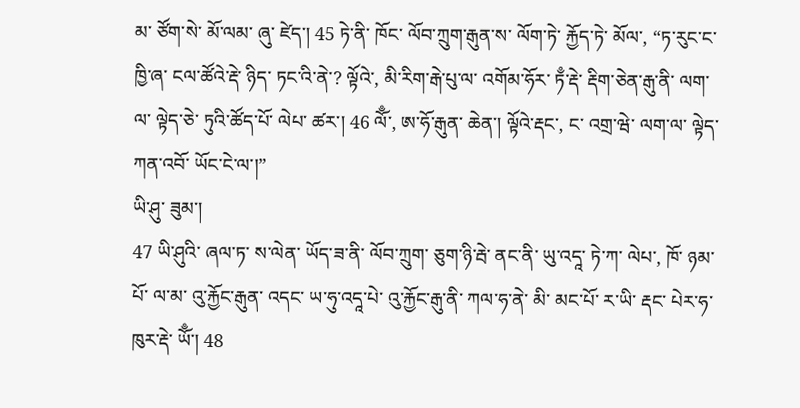མ་ ཙོག་སེ་ མོ་ལམ་ ཞུ་ ཛེད་། 45 ཏེ་ནི་ ཁོང་ ལོབ་ཀྲུག་རྒུན་ས་ ལོག་ཏེ་ རྐྱོད་ཏེ་ མོལ་, “ཏ་རུང་ང་ ཁྱི་ཞ་ ངལ་ཚོའེ་རྡེ་ ཉིད་ ཏང་འི་ནེ་? ལྟོའེ་, མི་རིག་རྒེ་པུ་ལ་ འགོམ་ཧོར་ ཏྃ་རྡེ་ རྡིག་ཅེན་རྒུ་ནི་ ལག་ལ་ ལྟེད་ཅེ་ ཏུའི་ཚོད་པོ་ ལེཔ་ ཚར་། 46 ལོྃ་, ཨ་ཧོ་རྒུན་ ཆེན་། ལྟོའེ་རྡང་, ང་ འགྲ་ཝེ་ ལག་ལ་ ལྟེད་ཀན་འབོ་ ཡོང་ངེ་ལ་།”
ཡི་ཤུ་ ཟུམ་།
47 ཡི་ཤུའི་ ཞལ་ཏ་ ས་ལེན་ ཡོད་ཟ་ནི་ ལོབ་ཀྲུག་ ཅུག་ཉི་རྦེ་ ནང་ནི་ ཡུ་འདཱ་ ཏེ་ཀ་ ལེཔ་, ཁོ་ ཉམ་པོ་ ལ་མ་ འུ་རྐྱོང་རྒུན་ འདང་ ཡ་ཧུ་འདཱ་པེ་ འུ་རྐྱོང་རྒུ་ནི་ ཀལ་ཧ་ནེ་ མི་ མང་པོ་ ར་ཡི་ རྡང་ པེར་ཧ་ ཁུར་རྡེ་ ཡོྃ་། 48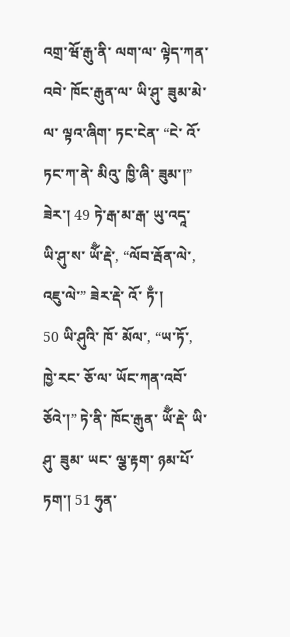འགྲ་ཝོ་རྒུ་ནི་ ལག་ལ་ ལྟེད་ཀན་འབེ་ ཁོང་རྒུན་ལ་ ཡི་ཤུ་ ཟུམ་མེ་ལ་ ལྟའ་ཞིག་ ཏང་ངེན་ “ངེ་ འོ་ ཏང་ཀ་ནེ་ མིའུ་ ཁྱི་ཞི་ ཟུམ་།” ཟེར་། 49 ཏེ་རྒ་མ་རྒ་ ཡུ་འདཱ་ ཡི་ཤུ་ས་ ཡོྃ་རྡེ་, “ལོབ་རྦོན་ལེ་, འཇུ་ལེ་” ཟེར་རྡེ་ འོ་ ཏྃ་།
50 ཡི་ཤུའི་ ཁོ་ མོལ་, “ཡ་ཏོ་, ཁྱེ་རང་ ཅོ་ལ་ ཡོང་ཀན་འབོ་ ཅོའེ་།” ཏེ་ནི་ ཁོང་རྒུན་ ཡོྃ་རྡེ་ ཡི་ཤུ་ ཟུམ་ ཡང་ ལྕ་རྟག་ ཉམ་པོ་ ཏག་། 51 ཧུན་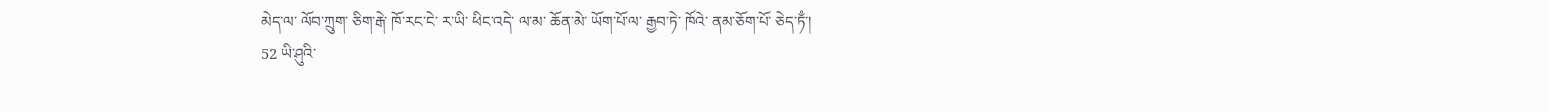མེད་ལ་ ལོབ་ཀྲུག་ ཅིག་རྒེ་ ཁོ་རང་ངེ་ ར་ཡི་ ཕིང་འདེ་ ལ་མ་ ཆོན་མེ་ ཡོག་པོ་ལ་ རྒྱབ་ཏེ་ ཁོའེ་ ནམ་ཅོག་པོ་ ཅེད་ཏྃ་།
52 ཡི་ཤུའི་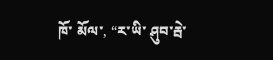ཁོ་ མོལ་, “ར་ཡི་ ཤུབ་རྦེ་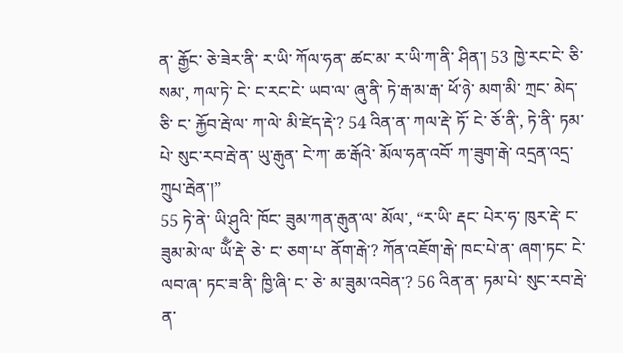ན་ རྒྱོང་ ཅེ་ཟེར་ནི་ ར་ཡི་ ཀོལ་ཧན་ ཚང་མ་ ར་ཡི་ཀ་ནི་ ཤིན་། 53 ཁྱེ་རང་ངེ་ ཅི་ སམ་, ཀལ་ཏེ་ ངེ་ ང་རང་ངེ་ ཡབ་ལ་ ཞུ་ནི་ ཏེ་རྒ་མ་རྒ་ ཕོ་ཉེ་ མག་མི་ ཀྲང་ མེད་ཅི་ ང་ རྐྱོབ་རྦེ་ལ་ ཀ་ལེ་ མི་ཛེད་རྡེ་? 54 འིན་ན་ ཀལ་རྡེ་ ཏོ་ ངེ་ ཅོ་ནི་, ཏེ་ནི་ ཏམ་པེ་ སུང་རབ་རྦེ་ན་ ཡུ་རྒུན་ ངེ་ཀ་ ཆ་རྒོའེ་ མོལ་ཧན་འབོ་ ཀ་ཟུག་རྒེ་ འདྲན་འདྲ་ ཀྲུཔ་རྦེན་།”
55 ཏེ་ནེ་ ཡི་ཤུའི་ ཁོང་ ཟུམ་ཀན་རྒུན་ལ་ མོལ་, “ར་ཡི་ རྡང་ པེར་ཧ་ ཁུར་རྡེ་ ང་ ཟུམ་མེ་ལ་ ཡོྃ་རྡེ་ ཅེ་ ང་ ཅག་པ་ ནོག་རྒེ་? ཀོན་འཇོག་རྒེ་ ཁང་པེ་ན་ ཞག་ཏང་ ངེ་ ལབ་ཞ་ ཏང་ཟ་ནི་ ཁྱི་ཞི་ ང་ ཅེ་ མ་ཟུམ་འབེན་? 56 འིན་ན་ ཏམ་པེ་ སུང་རབ་རྦེ་ན་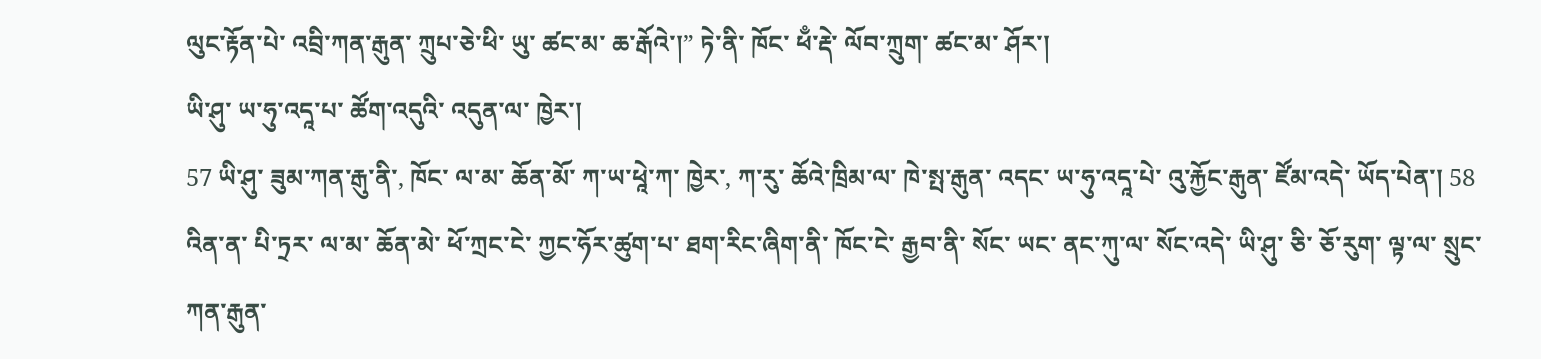ལུང་རྟོན་པེ་ འབྲི་ཀན་རྒུན་ ཀྲུཔ་ཅེ་ཕི་ ཡུ་ ཚང་མ་ ཆ་རྒོའེ་།” ཏེ་ནི་ ཁོང་ ཕྃ་རྡེ་ ལོབ་ཀྲུག་ ཚང་མ་ ཤོར་།
ཡི་ཤུ་ ཡ་ཧུ་འདཱ་པ་ ཚོག་འདུའི་ འདུན་ལ་ ཁྱེར་།
57 ཡི་ཤུ་ ཟུམ་ཀན་རྒུ་ནི་, ཁོང་ ལ་མ་ ཆོན་མོ་ ཀ་ཡ་ཕཱེ་ཀ་ ཁྱེར་, ཀ་རུ་ ཆོའེ་ཁྲིམ་ལ་ ཁེ་སྤ་རྒུན་ འདང་ ཡ་ཧུ་འདཱ་པེ་ འུ་རྐྱོང་རྒུན་ ཛོམ་འདེ་ ཡོད་པེན་། 58 འིན་ན་ པི་ཏྲར་ ལ་མ་ ཆོན་མེ་ ཕོ་ཀྲང་ངེ་ ཀྱང་ཧོར་ཚུག་པ་ ཐག་རིང་ཞིག་ནི་ ཁོང་ངེ་ རྒྱབ་ནི་ སོང་ ཡང་ ནང་ཀུ་ལ་ སོང་འདེ་ ཡི་ཤུ་ ཅི་ ཅོ་རུག་ ལྟ་ལ་ སྲུང་ཀན་རྒུན་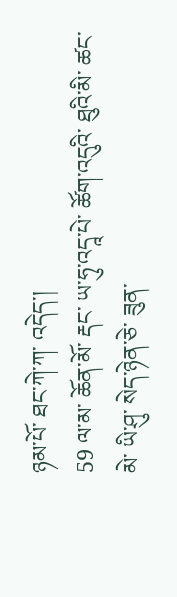ཉམ་པོ་ ཐང་ཀེ་ཀ་ འདེད་།
59 ལ་མ་ ཆོན་མོ་ རྡང་ ཡ་ཧུ་འདཱ་པེ་ ཚོག་འདུའི་ ཐུའི་མི་ ཚང་མེ་ ཡི་ཤུ་ སེད་ཉེན་ཅེ་ ཟུན་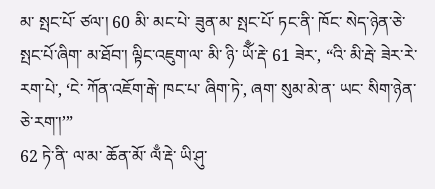མ་ སྤང་པོ་ ཙལ་། 60 མི་ མང་པེ་ ཟུན་མ་ སྤང་པོ་ ཏང་ནི་ ཁོང་ སེད་ཉེན་ཅེ་ སྤང་པོ་ཞིག་ མ་ཐོབ་། ལྟིང་འཇུག་ལ་ མི་ ཉི་ ཡོྃ་རྡེ་ 61 ཟེར་, “འི་ མི་རྦེ་ ཟེར་རེ་རག་པེ་, ‘ངེ་ ཀོན་འཇོག་རྒེ་ ཁང་པ་ ཞིག་ཏེ་, ཞག་ སུམ་མེ་ན་ ཡང་ སིག་ཉེན་ཅེ་རག་།’”
62 ཏེ་ནི་ ལ་མ་ ཆོན་མོ་ ལྃ་རྡེ་ ཡི་ཤུ་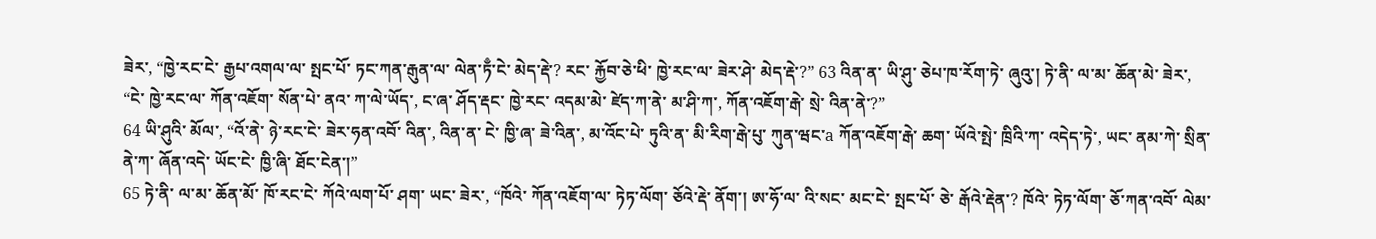ཟེར་, “ཁྱེ་རང་ངེ་ རྒྱཔ་འགལ་ལ་ སྤང་པོ་ ཏང་ཀན་རྒུན་ལ་ ལེན་ཏྃ་ངེ་ མེད་རྡེ་? རང་ རྐྱོབ་ཅེ་ཕི་ ཁྱེ་རང་ལ་ ཟེར་ཤེ་ མེད་རྡེ་?” 63 འིན་ན་ ཡི་ཤུ་ ཅེཔ་ཁ་རོག་ཏེ་ ཞུའུ་། ཏེ་ནི་ ལ་མ་ ཆོན་མེ་ ཟེར་, “ངེ་ ཁྱེ་རང་ལ་ ཀོན་འཇོག་ སོན་པེ་ ནའ་ ཀ་ལེ་ཡོད་, ང་ཞ་ ཤོད་རྡང་ ཁྱེ་རང་ འདམ་མེ་ ཛེད་ཀ་ནེ་ མ་ཤི་ཀ་, ཀོན་འཇོག་རྒེ་ སྲེ་ འིན་ནེ་?”
64 ཡི་ཤུའི་ མོལ་, “འོ་ནེ་ ཉེ་རང་ངེ་ ཟེར་ཧན་འབོ་ འིན་, འིན་ན་ ངེ་ ཁྱི་ཞ་ ཟེ་འིན་, མ་འོང་པེ་ ཏུའི་ན་ མི་རིག་རྒེ་པུ་ ཀུན་ཝང་a ཀོན་འཇོག་རྒེ་ ཆག་ ཡོའེ་སྤེ་ ཁྲིའི་ཀ་ འདེད་ཏེ་, ཡང་ ནམ་ཀེ་ སྲིན་ནེ་ཀ་ ཞོན་འདེ་ ཡོང་ངེ་ ཁྱི་ཞི་ ཐོང་ངེན་།”
65 ཏེ་ནི་ ལ་མ་ ཆོན་མོ་ ཁོ་རང་ངེ་ ཀོའེ་ལག་པོ་ ཤག་ ཡང་ ཟེར་, “ཁོའེ་ ཀོན་འཇོག་ལ་ ཏེཏ་ལོག་ ཅོའེ་རྡེ་ ནོག་། ཨ་ཧོ་ལ་ འི་སང་ མང་ངེ་ སྤང་པོ་ ཅེ་ རྒོའེ་རྡེན་? ཁོའེ་ ཏེཏ་ལོག་ ཅོ་ཀན་འབོ་ ལེམ་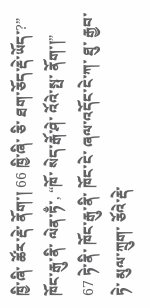ཁྱི་ཞི་ ཚོར་རྡེ་ ནོག་། 66 ཁྱི་ཞི་ ཅི་ ཐག་ཅོད་རྡེ་ཡོད་?” ཁོང་རྒུ་ནི་ ལེན་ཏྃ་, “ཁོ་ སེད་རྒོ་ཤེ་ འོའེ་སྤ་ ནོག་།”
67 ཏེ་ནི་ ཁོང་རྒུ་ནི་ ཁོང་ངེ་ ཞལ་འདོང་ངེ་ཀ་ ཐུ་ རྒྱབ་ཏེ་ མུལ་ཀྲུག་ ཅོའེ་རྡེ་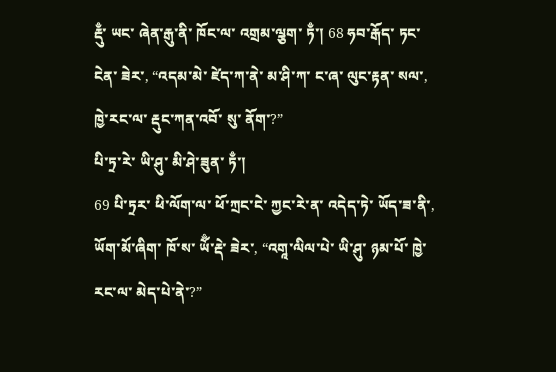རྡུྃ་ ཡང་ ཞེན་རྒུ་ནི་ ཁོང་ལ་ འགྲམ་ལྕག་ ཏྃ་། 68 ཧབ་རྒོད་ ཏང་ངེན་ ཟེར་, “འདམ་མེ་ ཛེད་ཀ་ནེ་ མ་ཤི་ཀ་ ང་ཞ་ ལུང་རྟན་ སལ་, ཁྱེ་རང་ལ་ རྡུང་ཀན་འབོ་ སུ་ ནོག་?”
པི་ཏྲ་རེ་ ཡི་ཤུ་ མི་ཤེ་ཟུན་ ཏྃ་།
69 པི་ཏྲར་ ཕི་ལོག་ལ་ ཕོ་ཀྲང་ངེ་ ཀྱང་རེ་ན་ འདེད་ཏེ་ ཡོད་ཟ་ནི་, ཡོག་མོ་ཞིག་ ཁོ་ས་ ཡོྃ་རྡེ་ ཟེར་, “འགཱ་ལིལ་པེ་ ཡི་ཤུ་ ཉམ་པོ་ ཁྱེ་རང་ལ་ མེད་པེ་ནེ་?”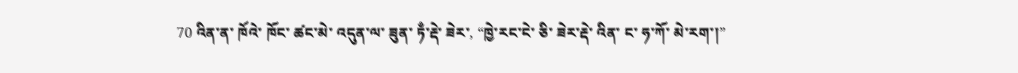70 འིན་ན་ ཁོའེ་ ཁོང་ ཚང་མེ་ འདུན་ལ་ ཟུན་ ཏྃ་རྡེ་ ཟེར་, “ཁྱེ་རང་ངེ་ ཅི་ ཟེར་རྡེ་ འིན་ ང་ ཧ་ཀོ་ མེ་རག་།”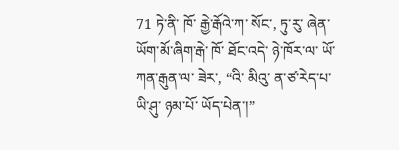71 ཏེ་ནི་ ཁོ་ རྒྱེ་རྒོའེ་ཀ་ སོང་, ཏུ་རུ་ ཞེན་ ཡོག་མོ་ཞིག་རྒེ་ ཁོ་ ཐོང་འདེ་ ཉེ་ཁོར་ལ་ ཡོ་ཀན་རྒུན་ལ་ ཟེར་, “འི་ མིའུ་ ན་ཙ་རེད་པ་ ཡི་ཤུ་ ཉམ་པོ་ ཡོད་པེན་།”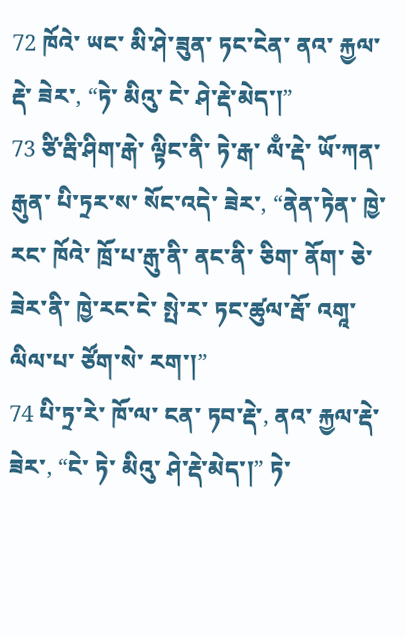72 ཁོའེ་ ཡང་ མི་ཤེ་ཟུན་ ཏང་ངེན་ ནའ་ རྐྱལ་རྡེ་ ཟེར་, “ཏེ་ མིའུ་ ངེ་ ཤེ་རྡེ་མེད་།”
73 ཙི་རྦི་ཤིག་རྒེ་ ལྟིང་ནི་ ཏེ་རྒ་ ལྃ་རྡེ་ ཡོ་ཀན་རྒུན་ པི་ཏྲར་ས་ སོང་འདེ་ ཟེར་, “ནེན་ཏེན་ ཁྱེ་རང་ ཁོའེ་ ཁྲོ་པ་རྒུ་ནི་ ནང་ནི་ ཅིག་ ནོག་ ཅེ་ཟེར་ནི་ ཁྱེ་རང་ངེ་ སྤེ་ར་ ཏང་ཚུལ་རྦོ་ འགཱ་ལིལ་པ་ ཙོག་སེ་ རག་།”
74 པི་ཏྲ་རེ་ ཁོ་ལ་ ངན་ ཏབ་རྡེ་, ནའ་ རྐྱལ་རྡེ་ ཟེར་, “ངེ་ ཏེ་ མིའུ་ ཤེ་རྡེ་མེད་།” ཏེ་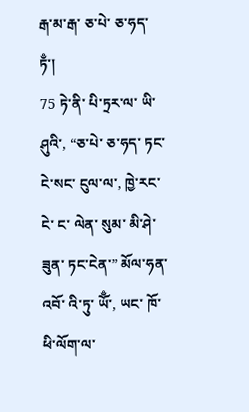རྒ་མ་རྒ་ ཅ་པེ་ ཅ་ཧད་ ཏྃ་།
75 ཏེ་ནི་ པི་ཏྲར་ལ་ ཡི་ཤུའི་, “ཅ་པེ་ ཅ་ཧད་ ཏང་ངེ་སང་ ངུལ་ལ་, ཁྱེ་རང་ངེ་ ང་ ལེན་ སུམ་ མི་ཤེ་ཟུན་ ཏང་ངེན་” མོལ་ཧན་འབོ་ འི་ཏུ་ ཡོྃ་, ཡང་ ཁོ་ ཕི་ལོག་ལ་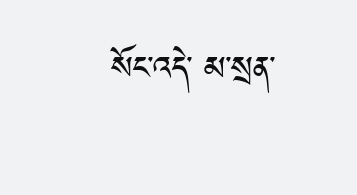སོང་འདེ་ མ་སྲན་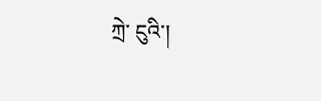ཀྲེ་ ངུའི་།